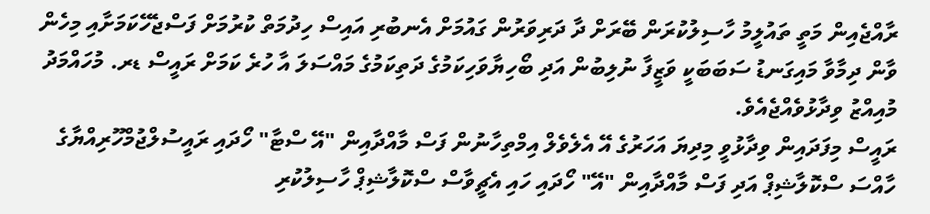ރާއްޖެއިން މަތީ ތައުލީމު ހާސިލުކުރަން ބޭރަށް ދާ ދަރިވަރުން ގައުމަށް އެނބުރި އައިސް ހިދުމަތް ކުރުމަށް ފަސްޖެހޭކަމަށާއި މިހެން ވާން ދިމާވާ މައިގަނޑު ސަބަބަކީ ވަޒީފާ ނުލިބުން އަދި ބޯހިޔާވަހިކަމުގެ ދަތިކަމުގެ މައްސަލަ އާ ހުރެ ކަމަށް ރައީސް ޑރ. މުހައްމަދު މުއިއްޒު ވިދާޅުވެއްޖެއެވެ.
ރައީސް މިފަދައިން ވިދާޅުވީ މިދިޔަ އަހަރުގެ އޭ އެލެވެލް އިމްތިހާނުން ފަސް މާއްދާއިން "އޭ ސްޓާ" ހޯދައި ރައީސުލްޖުމްހޫރިއްޔާގެ ހާއްސަ ސްކޮލާޝިޕް އަދި ފަސް މާއްދާއިން "އޭ" ހޯދައި ހައި އެޗީވާސް ސްކޮލާޝިޕް ހާސިލުކުރި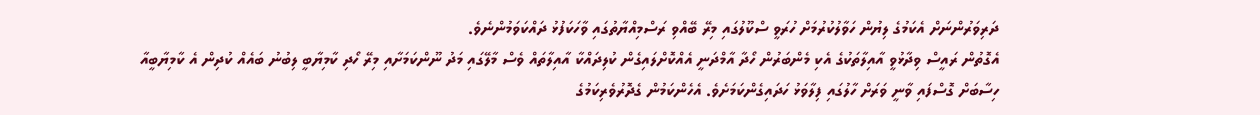ދަރިވަރުންނަށް އެކަމުގެ ލިޔުން ހަވާލުކުރުމަށް ހުރަވީ ސްކޫލުގައި މިރޭ ބޭއްވި ރަސްމިއްޔާތުގައި ވާހަކަފުޅު ދައްކަވަމުންނެވެ.
އެގޮތުން ރައީސް ވިދާޅުވީ އާއިލާތަކުގެ އެކި މެންބަރުން ހޯދާ އާމްދަނީ އެއްކޮށްލައިގެން ކުލިދައްކާ އާއިލާތައް ވެސް މާލޭގައި މަދު ނޫންކަމަށާއި މިރޭ ހޯދި ކާމިޔާބީ ލިބުނު ބައެއް ކުދިން އެ ކާމިޔާބީއާ ހިސާބަށް ގޮސްފައި ވާނީ ވަރަށް ހާލުގައި ފިލާވަޅު ހަދައިގެންކަމަށެވެ. އެހެންކަމުން ގެދޮރުވެރިކަމުގެ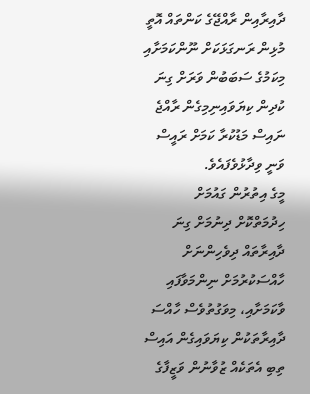ދާއިރާއިން ރާއްޖޭގެ ކަންތައް އޮތީ މުޅިން ރަނގަޅަކަށް ނޫންކަމަށާއި މިކަމުގެ ސަބަބުން ވަރަށް ގިނަ ކުދިން ކިޔަވައިނިމިގެން ރާއްޖެ ނައިސް މަޑުކުރާ ކަމަށް ރައީސް ވަނީ ވިދާޅުވެފައެވެ.
މީގެ އިތުރުން ގައުމަށް ހިދުމަތްކޮށް ދިނުމަށް ގިނަ ދާއިރާތައް ދިވެހިންނަށް ހާއްސަކުރުމަށް ނިންމަވާފައި ވާކަމަށާއި، މިވަގުތުވެސް ހާއްސަ ދާއިރާތަކުން ކިޔަވައިގެން އައިސް ތިބި އެތަކެއް ޒުވާނުން ވަޒީފާގެ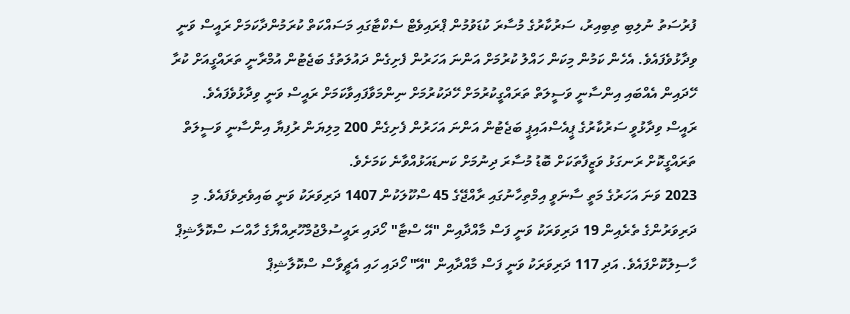ފުރުސަތު ނުލިބި ތިބިއިރު، ސަރުކާރުގެ މުސާރަ ކުޑަވުމުން ޕްރައިވެޓް ސެކްޓާގައި މަސައްކަތް ކުރަމުންދާކަމަށް ރައީސް ވަނީ ވިދާޅުވެފައެވެ. އެހެން ކަމުން މިކަން ހައްލު ކުރުމަށް އަންނަ އަހަރުން ފެށިގެން ދައުލަތުގެ ބަޖެޓުން އުމްރާނީ ތަރައްގީއަށް ކުރާ ހޭދައިން އެއްބައި އިންސާނީ ވަސީލަތް ތަރައްގީކުރުމަށް ހޭދަކުރުމަށް ނިންމަވާފައިވާކަމަށް ރައީސް ވަނީ ވިދާޅުވެފައެވެ.
ރައީސް ވިދާޅުވީ ސަރުކާރުގެ ޕީއެސްއައިޕީ ބަޖެޓުން އަންނަ އަހަރުން ފެށިގެން 200 މިލިޔަން ރުފިޔާ އިންސާނީ ވަސީލަތް ތަރައްގީކޮށް ރަނގަޅު ވަޒީފާތަކަށް ބޮޑު މުސާރަ ދިނުމަށް ކަނޑައަޅުއްވާނެ ކަމަށެވެ.
2023 ވަނަ އަހަރުގެ މަތީ ސާނަވީ އިމްތިހާނުގައި ރާއްޖޭގެ 45 ސްކޫލަކުން 1407 ދަރިވަރަކު ވަނީ ބައިވެރިވެފައެވެ. މި ދަރިވަރުންގެ ތެރެއިން 19 ދަރިވަރަކު ވަނީ ފަސް މާއްދާއިން "އޭ ސްޓާ" ހޯދައި ރައީސުލްޖުމްހޫރިއްޔާގެ ހާއްސަ ސްކޮލާޝިޕް ހާސިލުކޮށްފައެވެ. އަދި 117 ދަރިވަރަކު ވަނީ ފަސް މާއްދާއިން "އޭ" ހޯދައި ހައި އެޗީވާސް ސްކޮލާޝިޕް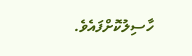ހާސިލުކޮށްފައެވެ.